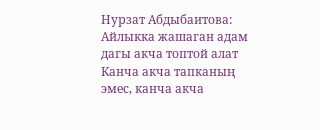Нурзат Абдыбаитова: Айлыкка жашаган адам дагы акча топтой алат
Канча акча тапканың эмес, канча акча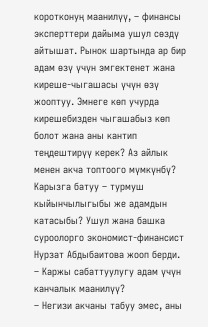коротконуң маанилүү, – финансы эксперттери дайыма ушул сөздү айтышат. Рынок шартында ар бир адам өзү үчүн эмгектенет жана киреше-чыгашасы үчүн өзү жооптуу. Эмнеге көп учурда кирешебизден чыгашабыз көп болот жана аны кантип теңдештирүү керек? Аз айлык менен акча топтоого мүмкүнбү? Карызга батуу – турмуш кыйынчылыгыбы же адамдын катасыбы? Ушул жана башка суроолорго экономист-финансист Нурзат Абдыбаитова жооп берди.
– Каржы сабаттуулугу адам үчүн канчалык маанилүү?
– Негизи акчаны табуу эмес, аны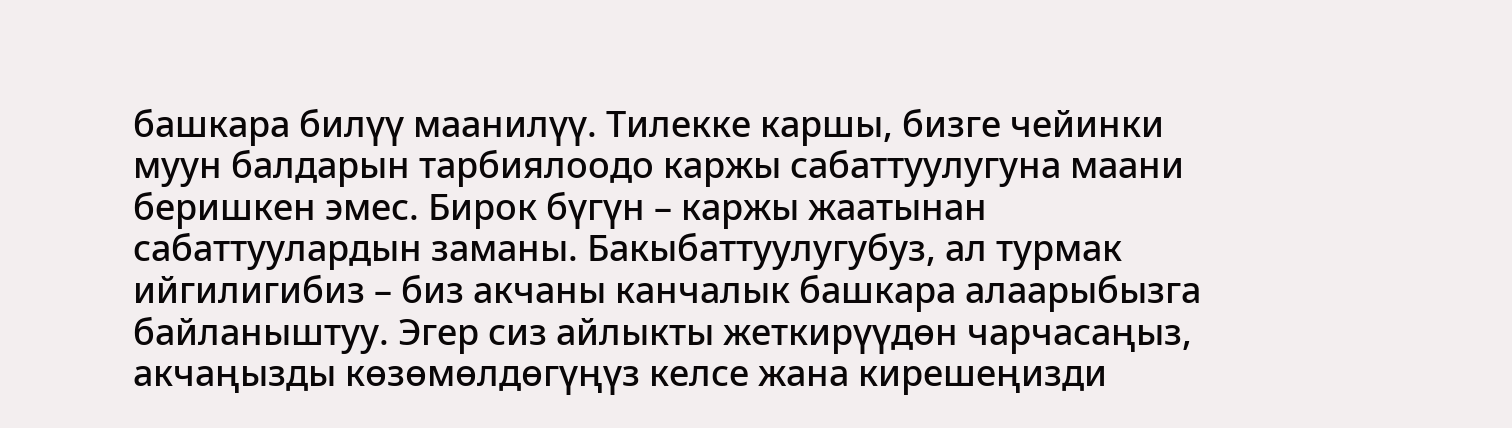башкара билүү маанилүү. Тилекке каршы, бизге чейинки муун балдарын тарбиялоодо каржы сабаттуулугуна маани беришкен эмес. Бирок бүгүн – каржы жаатынан сабаттуулардын заманы. Бакыбаттуулугубуз, ал турмак ийгилигибиз – биз акчаны канчалык башкара алаарыбызга байланыштуу. Эгер сиз айлыкты жеткирүүдөн чарчасаңыз, акчаңызды көзөмөлдөгүңүз келсе жана кирешеңизди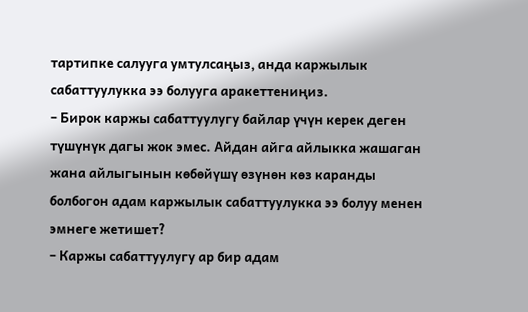тартипке салууга умтулсаңыз, анда каржылык сабаттуулукка ээ болууга аракеттениңиз.
– Бирок каржы сабаттуулугу байлар үчүн керек деген түшүнүк дагы жок эмес. Айдан айга айлыкка жашаган жана айлыгынын көбөйүшү өзүнөн көз каранды болбогон адам каржылык сабаттуулукка ээ болуу менен эмнеге жетишет?
– Каржы сабаттуулугу ар бир адам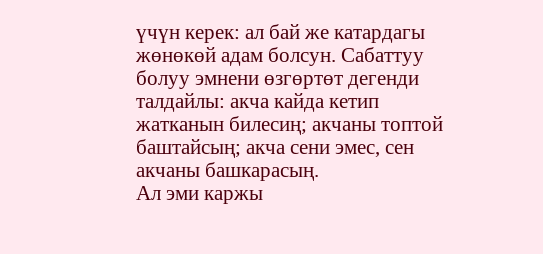үчүн керек: ал бай же катардагы жөнөкөй адам болсун. Сабаттуу болуу эмнени өзгөртөт дегенди талдайлы: акча кайда кетип жатканын билесиң; акчаны топтой баштайсың; акча сени эмес, сен акчаны башкарасың.
Ал эми каржы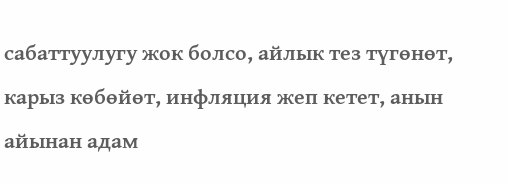сабаттуулугу жок болсо, айлык тез түгөнөт, карыз көбөйөт, инфляция жеп кетет, анын айынан адам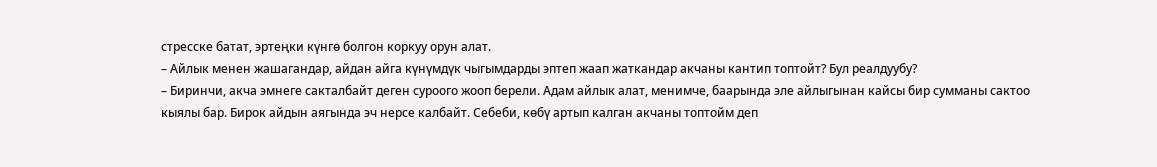стресске батат, эртеңки күнгө болгон коркуу орун алат.
– Айлык менен жашагандар, айдан айга күнүмдүк чыгымдарды эптеп жаап жаткандар акчаны кантип топтойт? Бул реалдуубу?
– Биринчи, акча эмнеге сакталбайт деген суроого жооп берели. Адам айлык алат, менимче, баарында эле айлыгынан кайсы бир сумманы сактоо кыялы бар. Бирок айдын аягында эч нерсе калбайт. Себеби, көбү артып калган акчаны топтойм деп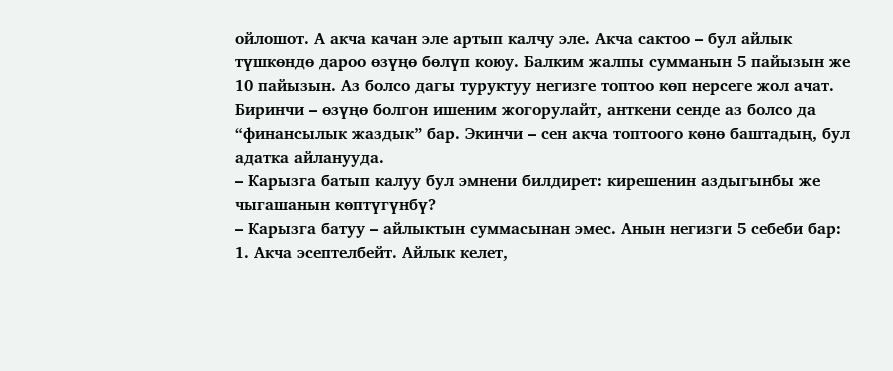ойлошот. А акча качан эле артып калчу эле. Акча сактоо – бул айлык түшкөндө дароо өзүңө бөлүп коюу. Балким жалпы сумманын 5 пайызын же 10 пайызын. Аз болсо дагы туруктуу негизге топтоо көп нерсеге жол ачат. Биринчи – өзүңө болгон ишеним жогорулайт, анткени сенде аз болсо да “финансылык жаздык” бар. Экинчи – сен акча топтоого көнө баштадың, бул адатка айланууда.
– Карызга батып калуу бул эмнени билдирет: кирешенин аздыгынбы же чыгашанын көптүгүнбү?
– Карызга батуу – айлыктын суммасынан эмес. Анын негизги 5 себеби бар:
1. Акча эсептелбейт. Айлык келет,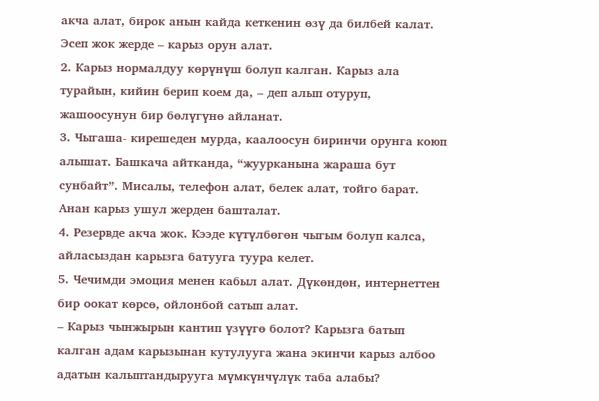акча алат, бирок анын кайда кеткенин өзү да билбей калат. Эсеп жок жерде – карыз орун алат.
2. Карыз нормалдуу көрүнүш болуп калган. Карыз ала турайын, кийин берип коем да, – деп алып отуруп, жашоосунун бир бөлүгүнө айланат.
3. Чыгаша- кирешеден мурда, каалоосун биринчи орунга коюп алышат. Башкача айтканда, “жуурканына жараша бут сунбайт”. Мисалы, телефон алат, белек алат, тойго барат. Анан карыз ушул жерден башталат.
4. Резервде акча жок. Кээде күтүлбөгөн чыгым болуп калса, айласыздан карызга батууга туура келет.
5. Чечимди эмоция менен кабыл алат. Дүкөндөн, интернеттен бир оокат көрсө, ойлонбой сатып алат.
– Карыз чынжырын кантип үзүүгө болот? Карызга батып калган адам карызынан кутулууга жана экинчи карыз албоо адатын калыптандырууга мүмкүнчүлүк таба алабы?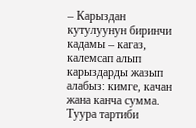– Карыздан кутулуунун биринчи кадамы – кагаз, калемсап алып карыздарды жазып алабыз: кимге, качан жана канча сумма. Туура тартиби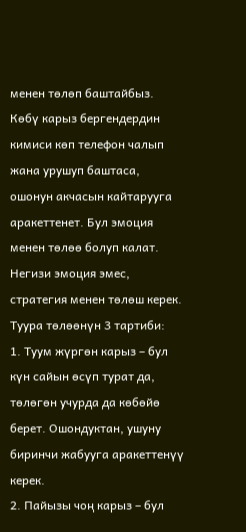менен төлөп баштайбыз. Көбү карыз бергендердин кимиси көп телефон чалып жана урушуп баштаса, ошонун акчасын кайтарууга аракеттенет. Бул эмоция менен төлөө болуп калат. Негизи эмоция эмес, стратегия менен төлөш керек. Туура төлөөнүн 3 тартиби:
1. Туум жүргөн карыз – бул күн сайын өсүп турат да, төлөгөн учурда да көбөйө берет. Ошондуктан, ушуну биринчи жабууга аракеттенүү керек.
2. Пайызы чоң карыз – бул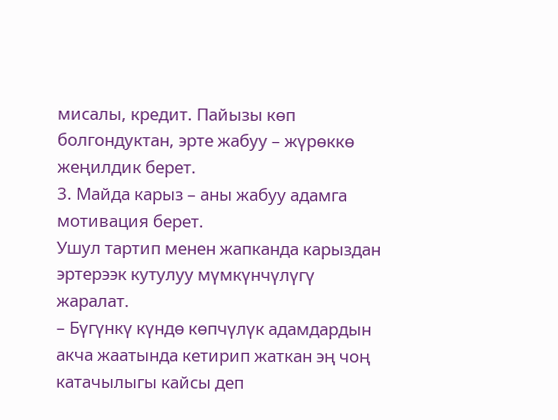мисалы, кредит. Пайызы көп болгондуктан, эрте жабуу – жүрөккө жеңилдик берет.
3. Майда карыз – аны жабуу адамга мотивация берет.
Ушул тартип менен жапканда карыздан эртерээк кутулуу мүмкүнчүлүгү жаралат.
– Бүгүнкү күндө көпчүлүк адамдардын акча жаатында кетирип жаткан эң чоң катачылыгы кайсы деп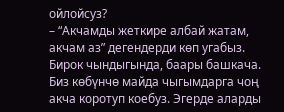ойлойсуз?
– “Акчамды жеткире албай жатам, акчам аз” дегендерди көп угабыз. Бирок чындыгында, баары башкача. Биз көбүнчө майда чыгымдарга чоң акча коротуп коебуз. Эгерде аларды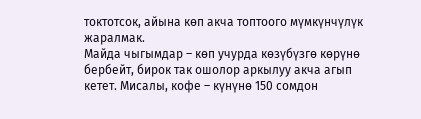токтотсок, айына көп акча топтоого мүмкүнчүлүк жаралмак.
Майда чыгымдар – көп учурда көзүбүзгө көрүнө бербейт, бирок так ошолор аркылуу акча агып кетет. Мисалы, кофе – күнүнө 150 сомдон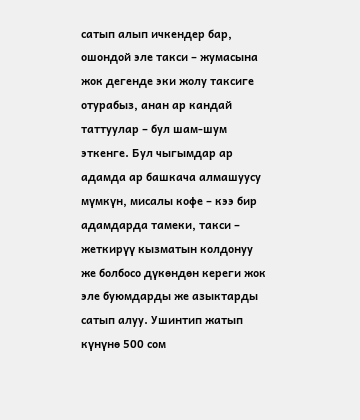сатып алып ичкендер бар, ошондой эле такси – жумасына жок дегенде эки жолу таксиге отурабыз, анан ар кандай таттуулар – бул шам-шум эткенге. Бул чыгымдар ар адамда ар башкача алмашуусу мүмкүн, мисалы кофе – кээ бир адамдарда тамеки, такси – жеткирүү кызматын колдонуу же болбосо дүкөндөн кереги жок эле буюмдарды же азыктарды сатып алуу. Ушинтип жатып күнүнө 500 сом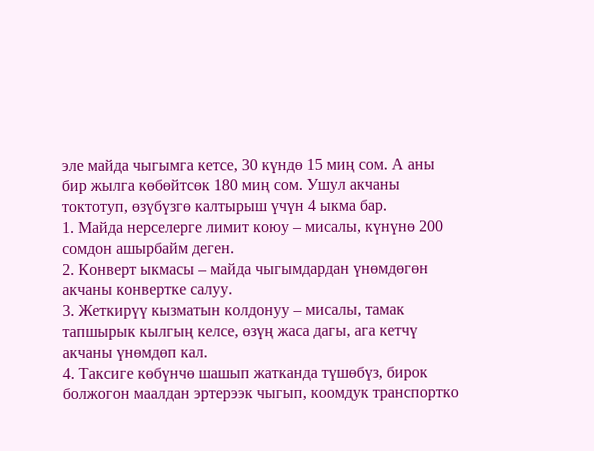эле майда чыгымга кетсе, 30 күндө 15 миң сом. А аны бир жылга көбөйтсөк 180 миң сом. Ушул акчаны токтотуп, өзүбүзгө калтырыш үчүн 4 ыкма бар.
1. Майда нерселерге лимит коюу – мисалы, күнүнө 200 сомдон ашырбайм деген.
2. Конверт ыкмасы – майда чыгымдардан үнөмдөгөн акчаны конвертке салуу.
3. Жеткирүү кызматын колдонуу – мисалы, тамак тапшырык кылгың келсе, өзүң жаса дагы, ага кетчү акчаны үнөмдөп кал.
4. Таксиге көбүнчө шашып жатканда түшөбүз, бирок болжогон маалдан эртерээк чыгып, коомдук транспортко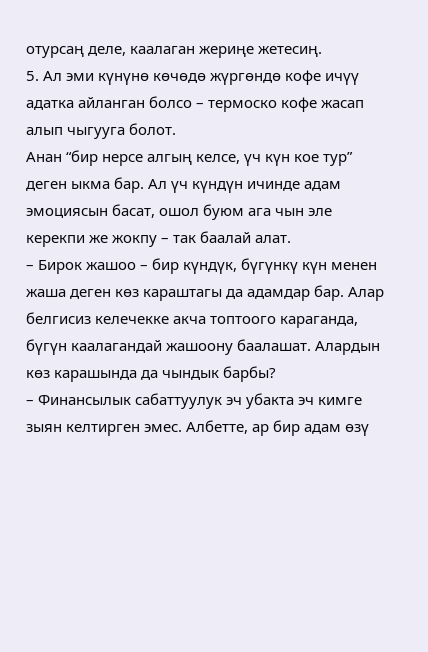отурсаң деле, каалаган жериңе жетесиң.
5. Ал эми күнүнө көчөдө жүргөндө кофе ичүү адатка айланган болсо – термоско кофе жасап алып чыгууга болот.
Анан “бир нерсе алгың келсе, үч күн кое тур” деген ыкма бар. Ал үч күндүн ичинде адам эмоциясын басат, ошол буюм ага чын эле керекпи же жокпу – так баалай алат.
– Бирок жашоо – бир күндүк, бүгүнкү күн менен жаша деген көз караштагы да адамдар бар. Алар белгисиз келечекке акча топтоого караганда, бүгүн каалагандай жашоону баалашат. Алардын көз карашында да чындык барбы?
– Финансылык сабаттуулук эч убакта эч кимге зыян келтирген эмес. Албетте, ар бир адам өзү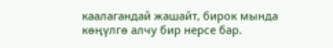каалагандай жашайт, бирок мында көңүлгө алчу бир нерсе бар.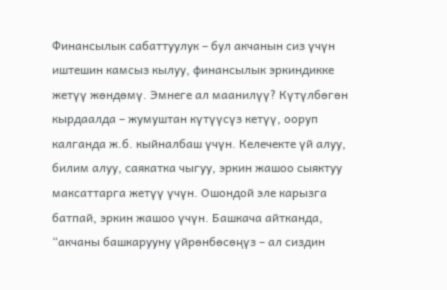Финансылык сабаттуулук – бул акчанын сиз үчүн иштешин камсыз кылуу, финансылык эркиндикке жетүү жөндөмү. Эмнеге ал маанилүү? Күтүлбөгөн кырдаалда – жумуштан күтүүсүз кетүү, ооруп калганда ж.б. кыйналбаш үчүн. Келечекте үй алуу, билим алуу, саякатка чыгуу, эркин жашоо сыяктуу максаттарга жетүү үчүн. Ошондой эле карызга батпай, эркин жашоо үчүн. Башкача айтканда, “акчаны башкарууну үйрөнбөсөңүз – ал сиздин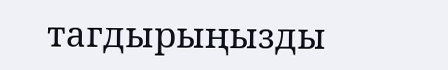тагдырыңызды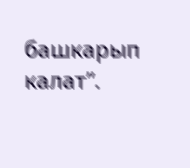башкарып калат”.